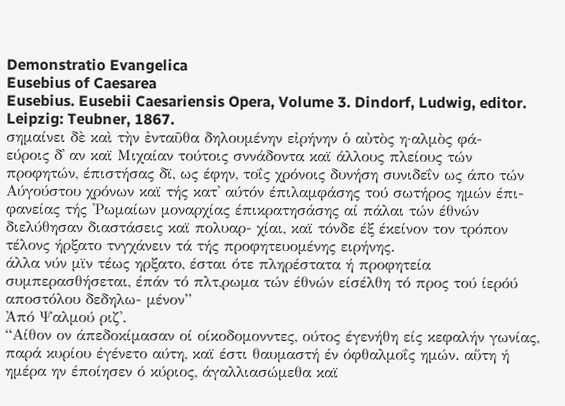Demonstratio Evangelica
Eusebius of Caesarea
Eusebius. Eusebii Caesariensis Opera, Volume 3. Dindorf, Ludwig, editor. Leipzig: Teubner, 1867.
σημαίνει δὲ καὶ τὴν ἐνταῦθα δηλουμένην εἰρήνην ὁ αὐτὸς η·αλμὸς φά-
εύροις δ᾿ αν καϊ Μιχαίαν τούτοις σννάδοντα καϊ άλλους πλείους τών προφητών, έπιστήσας δϊ, ως έφην, τοΐς χρόνοις δυνήση συνιδεΐν ως άπο τών Αύγούστου χρόνων καϊ τής κατ' αύτόν έπιλαμφάσης τού σωτήρος ημών έπι- φανείας τής 'Ρωμαίων μοναρχίας έπικρατησάσης αί πάλαι τών έθνών διελύθησαν διαστάσεις καϊ πολυαρ- χίαι, καϊ τόνδε έξ έκείνον τον τρόπον τέλονς ήρξατο τνγχάνειν τά τής προφητευομένης ειρήνης.
άλλα νύν μϊν τέως ηρξατο, έσται ότε πληρέστατα ή προφητεία συμπερασθήσεται, έπάν τό πλτ,ρωμα τών έθνών είσέλθη τό προς τού ίερόύ αποστόλου δεδηλω- μένον”
Ἀπό Ψαλμού ριζ'.
“Αίθον ον άπεδοκίμασαν οί οίκοδομονντες, ούτος έγενήθη είς κεφαλήν γωνίας, παρά κυρίου έγένετο αύτη, καϊ έστι θαυμαστή έν όφθαλμοΐς ημών. αὕτη ή ημέρα ην έποίησεν ό κύριος, άγαλλιασώμεθα καϊ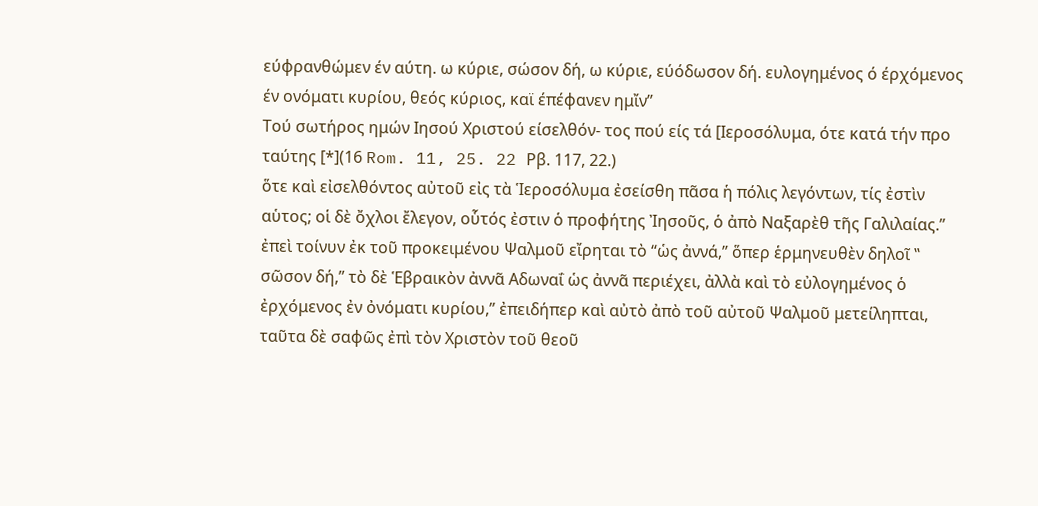εύφρανθώμεν έν αύτη. ω κύριε, σώσον δή, ω κύριε, εύόδωσον δή. ευλογημένος ό έρχόμενος έν ονόματι κυρίου, θεός κύριος, καϊ έπέφανεν ημἴν”
Τού σωτήρος ημών Ιησού Χριστού είσελθόν- τος πού είς τά [Ιεροσόλυμα, ότε κατά τήν προ ταύτης [*](16 Rom. 11, 25. 22 Ρβ. 117, 22.)
ὅτε καὶ εἰσελθόντος αὐτοῦ εἰς τὰ Ἱεροσόλυμα ἐσείσθη πᾶσα ἡ πόλις λεγόντων, τίς ἐστὶν αὑτος; οἱ δὲ ὄχλοι ἔλεγον, οὗτός ἐστιν ὁ προφήτης Ἰησοῦς, ὁ ἀπὸ Ναξαρὲθ τῆς Γαλιλαίας.”
ἐπεὶ τοίνυν ἐκ τοῦ προκειμένου Ψαλμοῦ εἴρηται τὸ “ὡς ἀννά,” ὅπερ ἑρμηνευθὲν δηλοῖ ‟ σῶσον δή,” τὸ δὲ Ἑβραικὸν ἀννᾶ Αδωναΐ ὡς ἀννᾶ περιέχει, ἀλλὰ καὶ τὸ εὐλογημένος ὁ ἐρχόμενος ἐν ὀνόματι κυρίου,” ἐπειδήπερ καὶ αὐτὸ ἀπὸ τοῦ αὐτοῦ Ψαλμοῦ μετείληπται, ταῦτα δὲ σαφῶς ἐπὶ τὸν Χριστὸν τοῦ θεοῦ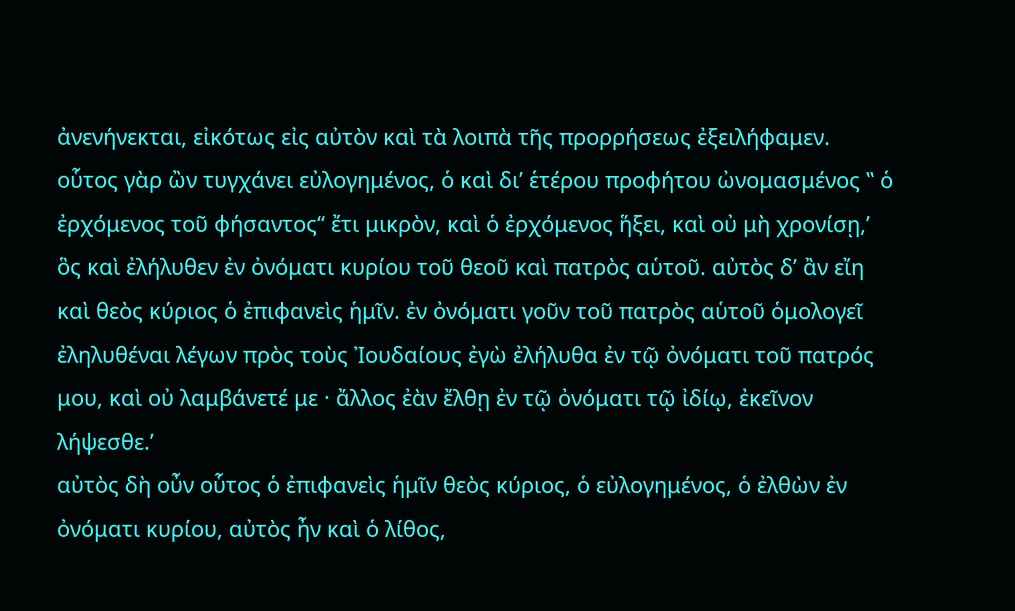ἀνενήνεκται, εἰκότως εἰς αὐτὸν καὶ τὰ λοιπὰ τῆς προρρήσεως ἐξειλήφαμεν.
οὗτος γὰρ ὢν τυγχάνει εὐλογημένος, ὁ καὶ δι’ ἑτέρου προφήτου ὠνομασμένος ‟ ὁ ἐρχόμενος τοῦ φήσαντος‘‘ ἔτι μικρὸν, καὶ ὁ ἐρχόμενος ἥξει, καὶ οὐ μὴ χρονίσῃ,’ ὃς καὶ ἐλήλυθεν ἐν ὀνόματι κυρίου τοῦ θεοῦ καὶ πατρὸς αὑτοῦ. αὐτὸς δ’ ἂν εἴη καὶ θεὸς κύριος ὁ ἐπιφανεὶς ἡμῖν. ἐν ὀνόματι γοῦν τοῦ πατρὸς αὑτοῦ ὁμολογεῖ ἐληλυθέναι λέγων πρὸς τοὺς Ἰουδαίους ἐγὼ ἐλήλυθα ἐν τῷ ὀνόματι τοῦ πατρός μου, καὶ οὐ λαμβάνετέ με · ἄλλος ἐὰν ἔλθῃ ἐν τῷ ὀνόματι τῷ ἰδίῳ, ἐκεῖνον λήψεσθε.’
αὐτὸς δὴ οὖν οὗτος ὁ ἐπιφανεὶς ἡμῖν θεὸς κύριος, ὁ εὐλογημένος, ὁ ἐλθὼν ἐν ὀνόματι κυρίου, αὐτὸς ἦν καὶ ὁ λίθος,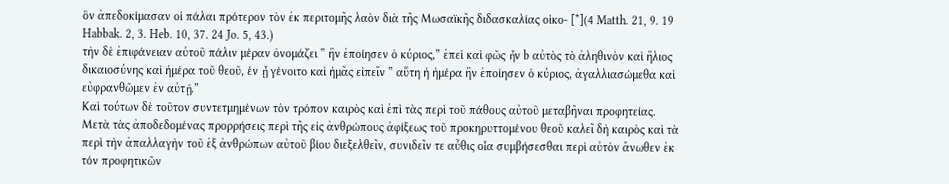ὃν ἀπεδοκίμασαν οἱ πάλαι πρότερον τὸν ἐκ περιτομῆς λαὸν διὰ τῆς Μωσαϊκῆς διδασκαλίας οἱκο- [*](4 Matth. 21, 9. 19 Habbak. 2, 3. Heb. 10, 37. 24 Jo. 5, 43.)
τὴν δὲ ἐπιφάνειαν αὐτοῦ πάλιν μέραν ὀνομάζει ‟ ἣν ἐποίησεν ὁ κύριος,” ἐπεὶ καὶ φῶς ἦν b αὐτὸς τὸ ἀληθινὸν καὶ ἥλιος δικαιοσύνης καὶ ἡμέρα τοῦ θεοῦ, έν ᾗ γένοιτο καὶ ἡμᾶς εἰπεῖν ‟ αὕτη ἡ ἡμέρα ἣν ἐποίησεν ὁ κύριος, ἀγαλλιασώμεθα καὶ εὐφρανθῶμεν ἐν αὐτῇ.”
Καὶ τούτων δὲ τοῦτον συντετμημένων τὸν τρόπον καιρὸς καὶ ἐπὶ τὰς περὶ τοῦ πάθους αὐτοῦ μεταβῆναι προφητείας.
Μετὰ τὰς ἀποδεδομένας προρρήσεις περὶ τῆς εἰς ἀνθρώπους ἀφίξεως τοῦ προκηρυττομένου θεοῦ καλεῖ δὴ καιρὸς καὶ τὰ περὶ τὴν ἀπαλλαγὴν τοῦ ἐξ ἀνθρώπων αὐτοῦ βίου διεξελθεῖν, συνιδεῖν τε αὖθις οἷα συμβήσεσθαι περὶ αὐτὸν ἄνωθεν ἐκ τόν προφητικῶν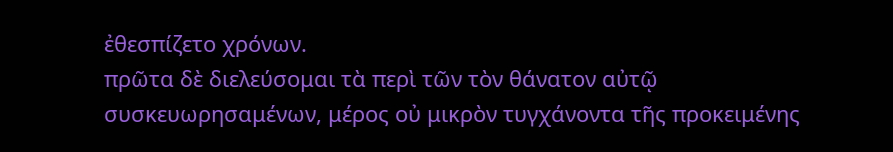ἐθεσπίζετο χρόνων.
πρῶτα δὲ διελεύσομαι τὰ περὶ τῶν τὸν θάνατον αὐτῷ συσκευωρησαμένων, μέρος οὐ μικρὸν τυγχάνοντα τῆς προκειμένης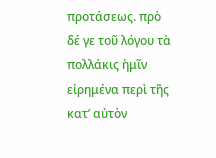προτάσεως. πρὸ δέ γε τοῦ λόγου τὰ πολλάκις ἡμῖν εἰρημένα περὶ τῆς κατ’ αὐτὸν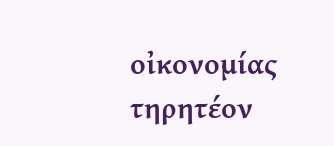οἰκονομίας τηρητέον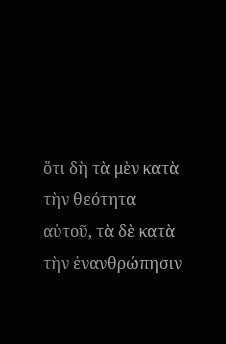ὅτι δὴ τὰ μὲν κατὰ τὴν θεότητα αὐτοῦ, τὰ δὲ κατὰ τὴν ἐνανθρώπησιν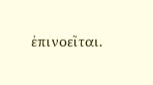ἐπινοεῖται.